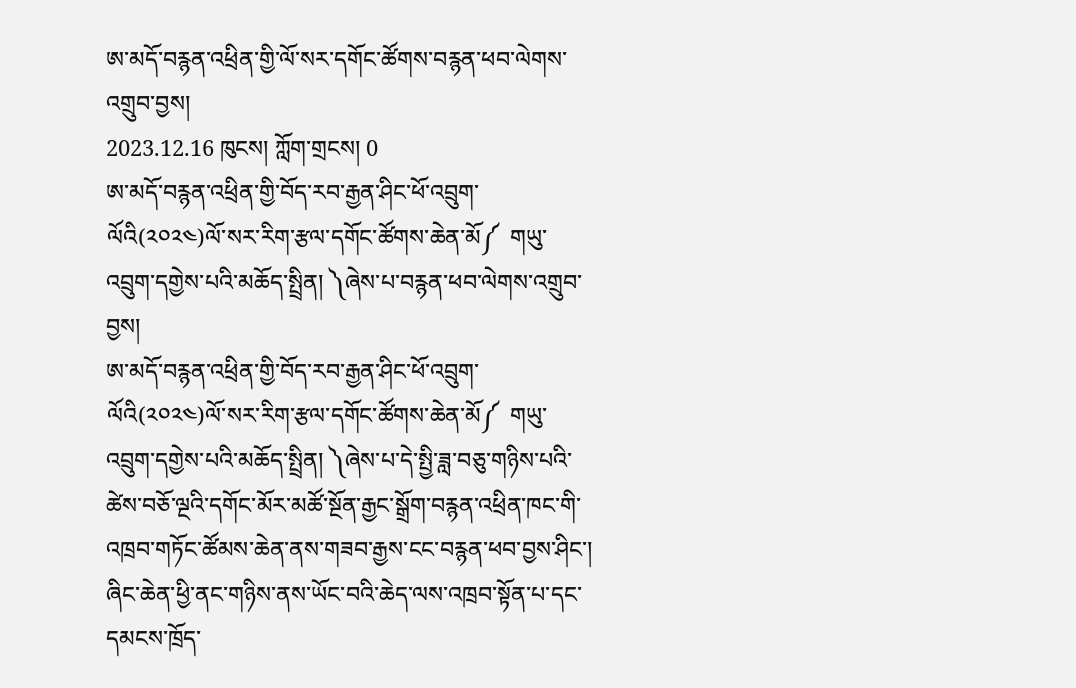ཨ་མདོ་བརྙན་འཕྲིན་གྱི་ལོ་སར་དགོང་ཚོགས་བརྙན་ཕབ་ལེགས་འགྲུབ་བྱས།
2023.12.16 ཁུངས། ཀློག་གྲངས། 0
ཨ་མདོ་བརྙན་འཕྲིན་གྱི་བོད་རབ་རྒྱན་ཤིང་ཕོ་འབྲུག་ལོའི(༢༠༢༤)ལོ་སར་རིག་རྩལ་དགོང་ཚོགས་ཆེན་མོ༼  གཡུ་འབྲུག་དགྱེས་པའི་མཆོད་སྤྲིན། ༽ཞེས་པ་བརྙན་ཕབ་ལེགས་འགྲུབ་བྱས།
ཨ་མདོ་བརྙན་འཕྲིན་གྱི་བོད་རབ་རྒྱན་ཤིང་ཕོ་འབྲུག་ལོའི(༢༠༢༤)ལོ་སར་རིག་རྩལ་དགོང་ཚོགས་ཆེན་མོ༼  གཡུ་འབྲུག་དགྱེས་པའི་མཆོད་སྤྲིན། ༽ཞེས་པ་དེ་སྤྱི་ཟླ་བཅུ་གཉིས་པའི་ཚེས་བཅོ་ལྔའི་དགོང་མོར་མཚོ་སྔོན་རྒྱང་སྒྲོག་བརྙན་འཕྲིན་ཁང་གི་འཁྲབ་གཏོང་ཚོམས་ཆེན་ནས་གཟབ་རྒྱས་ངང་བརྙན་ཕབ་བྱས་ཤིང་། ཞིང་ཆེན་ཕྱི་ནང་གཉིས་ནས་ཡོང་བའི་ཆེད་ལས་འཁྲབ་སྟོན་པ་དང་དམངས་ཁྲོད་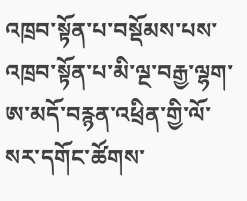འཁྲབ་སྟོན་པ་བསྡོམས་པས་འཁྲབ་སྟོན་པ་མི་ལྔ་བརྒྱ་ལྷག་ཨ་མདོ་བརྙན་འཕྲིན་གྱི་ལོ་སར་དགོང་ཚོགས་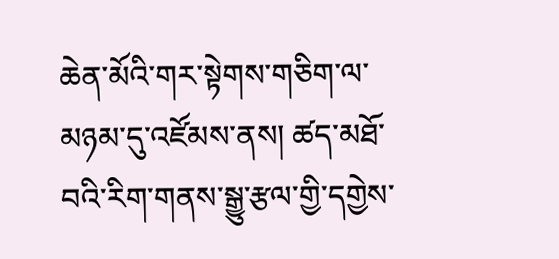ཆེན་མོའི་གར་སྟེགས་གཅིག་ལ་མཉམ་དུ་འཛོམས་ནས། ཚད་མཐོ་བའི་རིག་གནས་སྒྱུ་རྩལ་གྱི་དགྱེས་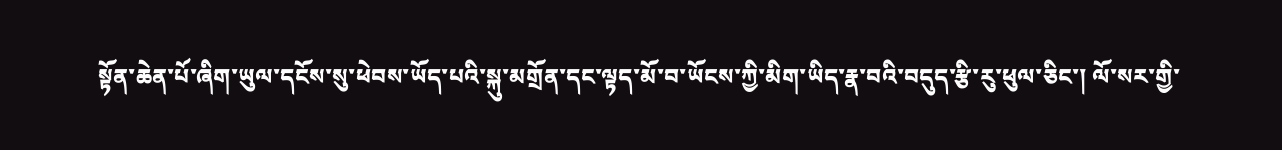སྟོན་ཆེན་པོ་ཞིག་ཡུལ་དངོས་སུ་ཕེབས་ཡོད་པའི་སྐུ་མགྲོན་དང་ལྟད་མོ་བ་ཡོངས་ཀྱི་མིག་ཡིད་རྣ་བའི་བདུད་རྩི་རུ་ཕུལ་ཅིང་། ལོ་སར་གྱི་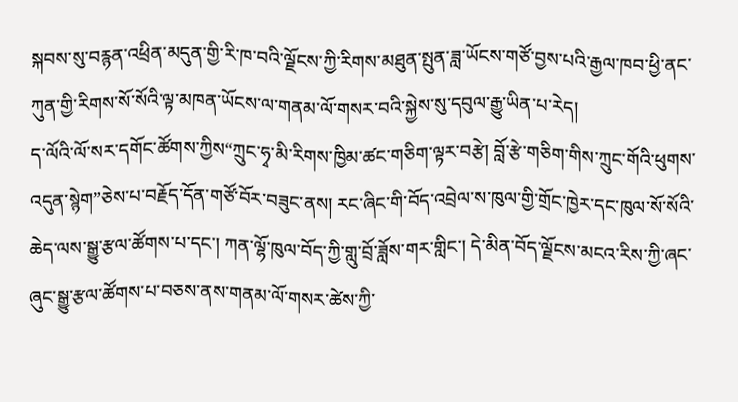སྐབས་སུ་བརྙན་འཕྲིན་མདུན་གྱི་རི་ཁ་བའི་ལྗོངས་ཀྱི་རིགས་མཐུན་སྤུན་ཟླ་ཡོངས་གཙོ་བྱས་པའི་རྒྱལ་ཁབ་ཕྱི་ནང་ཀུན་གྱི་རིགས་སོ་སོའི་ལྟ་མཁན་ཡོངས་ལ་གནམ་ལོ་གསར་བའི་སྐྱེས་སུ་དབུལ་རྒྱུ་ཡིན་པ་རེད།
ད་ལོའི་ལོ་སར་དགོང་ཚོགས་ཀྱིས“ཀྲུང་ཧྭ་མི་རིགས་ཁྱིམ་ཚང་གཅིག་ལྟར་བརྩེ། བློ་རྩེ་གཅིག་གིས་ཀྲུང་གོའི་ཕུགས་འདུན་སྙེག”ཅེས་པ་བརྗོད་དོན་གཙོ་བོར་བཟུང་ནས། རང་ཞིང་གི་བོད་འབྲེལ་ས་ཁུལ་གྱི་གྲོང་ཁྱེར་དང་ཁུལ་སོ་སོའི་ཆེད་ལས་སྒྱུ་རྩལ་ཚོགས་པ་དང་། ཀན་ལྷོ་ཁུལ་བོད་ཀྱི་གླུ་བྲོ་ཟློས་གར་གླིང་། དེ་མིན་བོད་ལྗོངས་མངའ་རིས་ཀྱི་ཞང་ཞུང་སྒྱུ་རྩལ་ཚོགས་པ་བཅས་ནས་གནམ་ལོ་གསར་ཚེས་ཀྱི་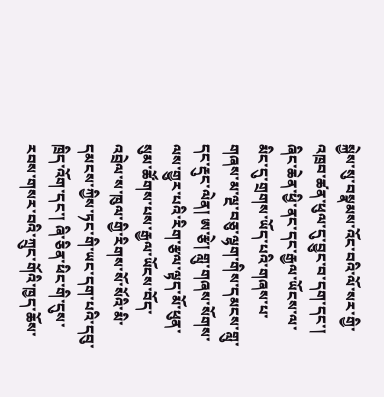སྐྱེས་སུ་བསྣམས་འོང་བའི་ལོ་སར་གྱི་འཁྲབ་ཚན་ཕུལ་དུ་བྱུང་བ་དག་དང་། ཞིང་ཆེན་ཕྱི་ནང་དང་རྒྱལ་ཡོངས་ལ་མིང་དུ་གྲགས་ཡོད་པའི་གཞས་པ་གཞས་མ་ལྔ་བཅུ་ལྷག་གིས་དམངས་གླུ་དང་རྡུང་ལེན། ཨ་རྩེ། གླུ་གཞས་སོགས་ལས་གྱུར་པའི་རིག་རྩལ་ལྟད་མོ་ཕུན་སུམ་ཚོགས་པས་རྒྱལ་ཡོངས་བོད་འབྲེལ་ས་ཁུལ་གྱི་རིགས་སོ་སོའི་མི་དམངས་ཀྱིས་ཏང་གི་ཡང་དག་པའི་དབུ་ཁྲིད་འོག་དང་། ཞི་ཅིན་ཕིང་གི་དུས་རབས་གསར་བའི་ཀྲུང་གོའི་ཁྱད་ཆོས་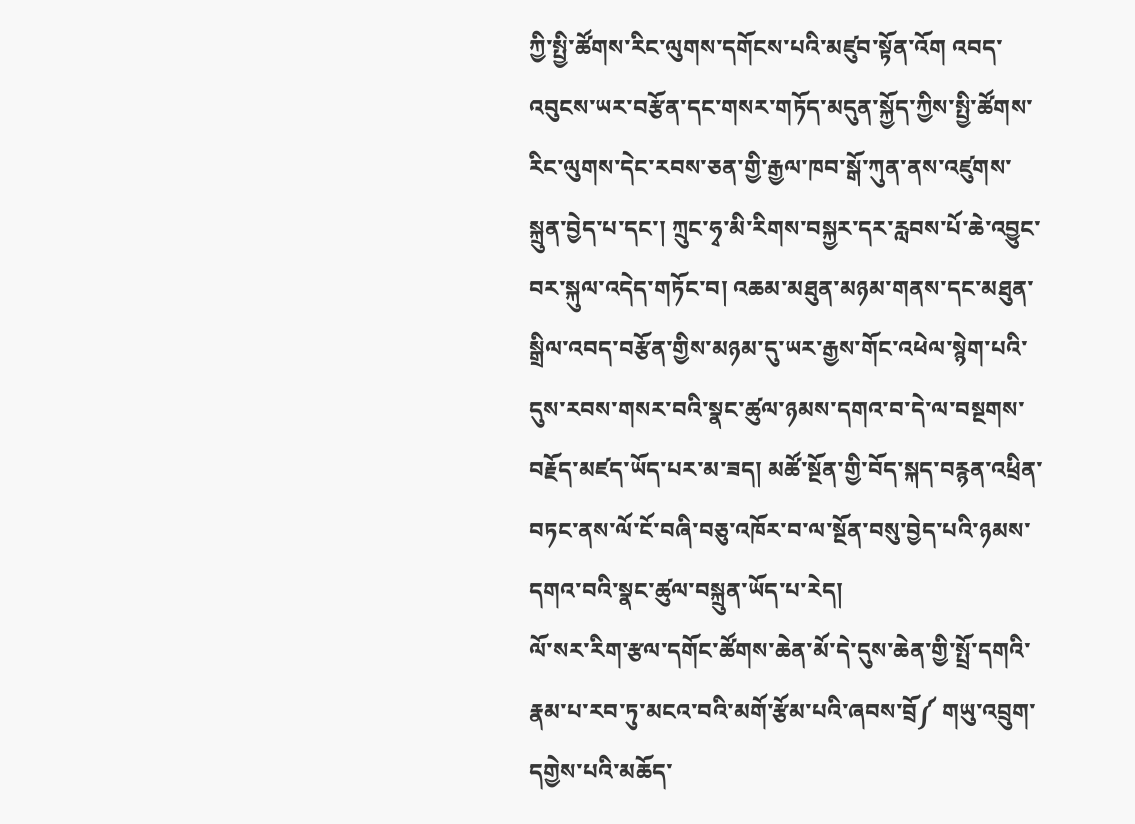ཀྱི་སྤྱི་ཚོགས་རིང་ལུགས་དགོངས་པའི་མཛུབ་སྟོན་འོག འབད་འབུངས་ཡར་བརྩོན་དང་གསར་གཏོད་མདུན་སྐྱོད་ཀྱིས་སྤྱི་ཚོགས་རིང་ལུགས་དེང་རབས་ཅན་གྱི་རྒྱལ་ཁབ་སྒོ་ཀུན་ནས་འཛུགས་སྐྲུན་བྱེད་པ་དང་། ཀྲུང་ཧྭ་མི་རིགས་བསྐྱར་དར་རླབས་པོ་ཆེ་འབྱུང་བར་སྐུལ་འདེད་གཏོང་བ། འཆམ་མཐུན་མཉམ་གནས་དང་མཐུན་སྒྲིལ་འབད་བརྩོན་གྱིས་མཉམ་དུ་ཡར་རྒྱས་གོང་འཕེལ་སྙེག་པའི་དུས་རབས་གསར་བའི་སྣང་ཚུལ་ཉམས་དགའ་བ་དེ་ལ་བསྔགས་བརྗོད་མཛད་ཡོད་པར་མ་ཟད། མཚོ་སྔོན་གྱི་བོད་སྐད་བརྙན་འཕྲིན་བཏང་ནས་ལོ་ངོ་བཞི་བཅུ་འཁོར་བ་ལ་སྔོན་བསུ་བྱེད་པའི་ཉམས་དགའ་བའི་སྣང་ཚུལ་བསྐྲུན་ཡོད་པ་རེད།
ལོ་སར་རིག་རྩལ་དགོང་ཚོགས་ཆེན་མོ་དེ་དུས་ཆེན་གྱི་སྤྲོ་དགའི་རྣམ་པ་རབ་ཏུ་མངའ་བའི་མགོ་རྩོམ་པའི་ཞབས་བྲོ༼ གཡུ་འབྲུག་དགྱེས་པའི་མཆོད་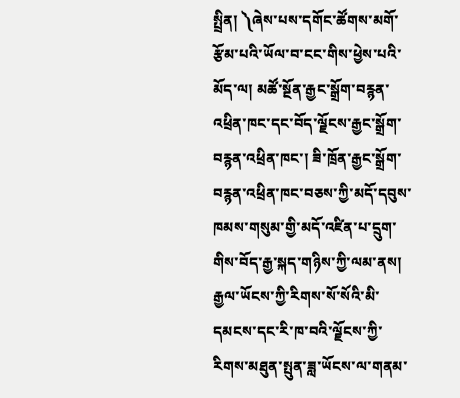སྤྲིན། ༽ཞེས་པས་དགོང་ཚོགས་མགོ་རྩོམ་པའི་ཡོལ་བ་ངང་གིས་ཕྱེས་པའི་མོད་ལ། མཚོ་སྔོན་རྒྱང་སྒྲོག་བརྙན་འཕྲིན་ཁང་དང་བོད་ལྗོངས་རྒྱང་སྒྲོག་བརྙན་འཕྲིན་ཁང་། ཟི་ཁྲོན་རྒྱང་སྒྲོག་བརྙན་འཕྲིན་ཁང་བཅས་ཀྱི་མདོ་དབུས་ཁམས་གསུམ་གྱི་མདོ་འཛིན་པ་དྲུག་གིས་བོད་རྒྱ་སྐད་གཉིས་ཀྱི་ལམ་ནས། རྒྱལ་ཡོངས་ཀྱི་རིགས་སོ་སོའི་མི་དམངས་དང་རི་ཁ་བའི་ལྗོངས་ཀྱི་རིགས་མཐུན་སྤུན་ཟླ་ཡོངས་ལ་གནམ་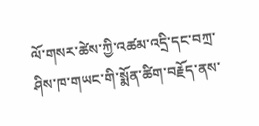ལོ་གསར་ཚེས་ཀྱི་འཚམ་འདྲི་དང་བཀྲ་ཤིས་ཁ་གཡང་གི་སྨོན་ཚིག་བརྗོད་ནས་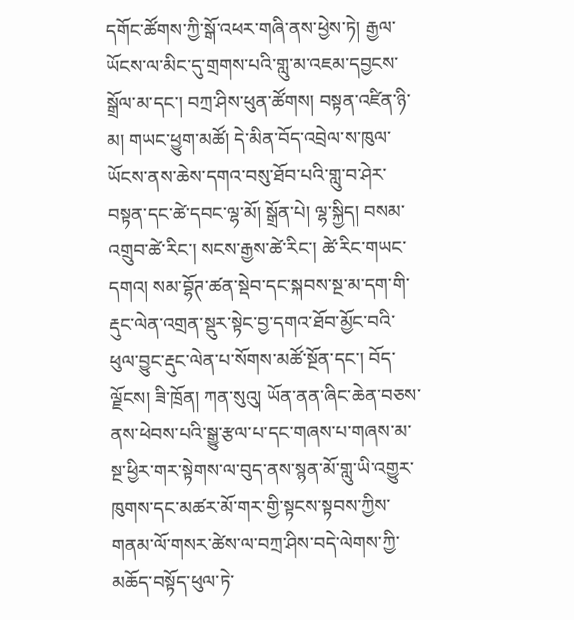དགོང་ཚོགས་ཀྱི་སྒོ་འཕར་གཞི་ནས་ཕྱེས་ཏེ། རྒྱལ་ཡོངས་ལ་མིང་དུ་གྲགས་པའི་གླུ་མ་འཇམ་དབྱངས་སྒྲོལ་མ་དང་། བཀྲ་ཤིས་ཕུན་ཚོགས། བསྟན་འཛིན་ཉི་མ། གཡང་ཕྱུག་མཚོ། དེ་མིན་བོད་འབྲེལ་ས་ཁུལ་ཡོངས་ནས་ཆེས་དགའ་བསུ་ཐོབ་པའི་གླུ་བ་ཤེར་བསྟན་དང་ཚེ་དབང་ལྷ་མོ། སྒྲོན་པེ། ལྷ་སྐྱིད། བསམ་འགྲུབ་ཚེ་རིང་། སངས་རྒྱས་ཚེ་རིང་། ཚེ་རིང་གཡང་དགའ། སམ་བྷོཊ་ཚན་སྡེབ་དང་སྐབས་སྔ་མ་དག་གི་རྡུང་ལེན་འགྲན་སྡུར་སྟེང་བྱ་དགའ་ཐོབ་མྱོང་བའི་ཕུལ་བྱུང་རྡུང་ལེན་པ་སོགས་མཚོ་སྔོན་དང་། བོད་ལྗོངས། ཟི་ཁྲོན། ཀན་སུའུ། ཡོན་ནན་ཞིང་ཆེན་བཅས་ནས་ཕེབས་པའི་སྒྱུ་རྩལ་པ་དང་གཞས་པ་གཞས་མ་སྔ་ཕྱིར་གར་སྟེགས་ལ་བུད་ནས་སྙན་མོ་གླུ་ཡི་འགྱུར་ཁུགས་དང་མཚར་མོ་གར་གྱི་སྟངས་སྟབས་ཀྱིས་གནམ་ལོ་གསར་ཚེས་ལ་བཀྲ་ཤིས་བདེ་ལེགས་ཀྱི་མཆོད་བསྟོད་ཕུལ་ཏེ་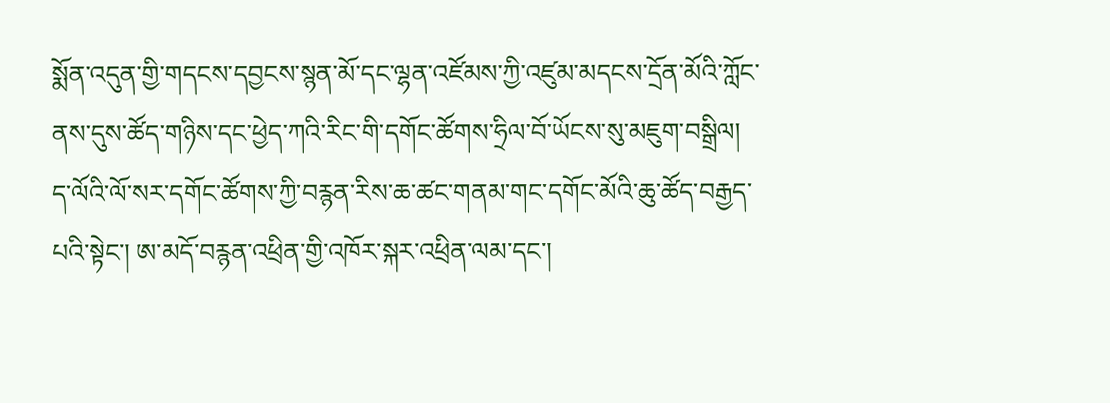སྨོན་འདུན་གྱི་གདངས་དབྱངས་སྙན་མོ་དང་ལྷན་འཛོམས་ཀྱི་འཛུམ་མདངས་དྲོན་མོའི་ཀློང་ནས་དུས་ཚོད་གཉིས་དང་ཕྱེད་ཀའི་རིང་གི་དགོང་ཚོགས་ཧྲིལ་བོ་ཡོངས་སུ་མཇུག་བསྒྲིལ།
ད་ལོའི་ལོ་སར་དགོང་ཚོགས་ཀྱི་བརྙན་རིས་ཆ་ཚང་གནམ་གང་དགོང་མོའི་ཆུ་ཚོད་བརྒྱད་པའི་སྟེང་། ཨ་མདོ་བརྙན་འཕྲིན་གྱི་འཁོར་སྐར་འཕྲིན་ལམ་དང་།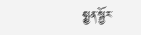སྨྱན་སྦྱོར་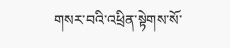གསར་བའི་འཕྲིན་སྟེགས་སོ་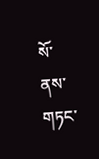སོ་ནས་གཏང་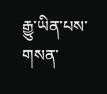རྒྱུ་ཡིན་པས་གསན་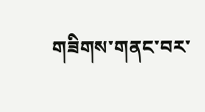གཟིགས་གནང་བར་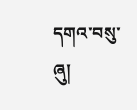དགའ་བསུ་ཞུ།